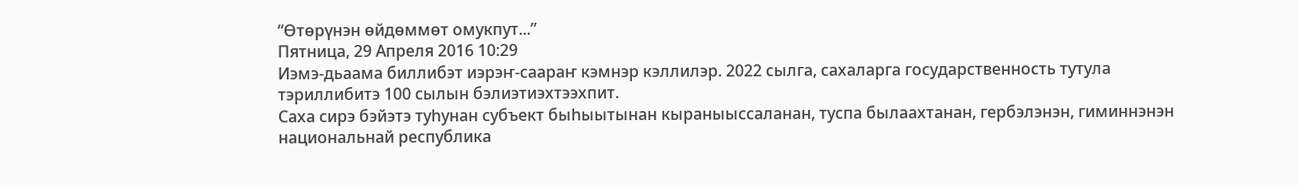“Өтөрүнэн өйдөммөт омукпут...”
Пятница, 29 Апреля 2016 10:29
Иэмэ-дьаама биллибэт иэрэҥ-саараҥ кэмнэр кэллилэр. 2022 сылга, сахаларга государственность тутула тэриллибитэ 100 сылын бэлиэтиэхтээхпит.
Саха сирэ бэйэтэ туһунан субъект быһыытынан кыраныыссаланан, туспа былаахтанан, гербэлэнэн, гиминнэнэн национальнай республика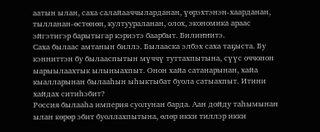аатын ылан, саха салайааччыларданан, үөрэхтэнэн-хаарданан, тылланан-өстөнөн, култуураланан, олох, экономика араас эйгэтигэр барытыгар кэриэтэ баарбыт. Билиҥҥитэ.
Саха былаас амтанын биллэ. Былааска элбэх саха таҕыста. Бу кэнниттэн бу былааспытын мүччү туттахпытына, сүүс оччонон ыарыылаахтык ылыныахпыт. Онон хайа сатанарынан, хайа кыалларынан былааһын ыһыктыбат буола сатыахпыт. Итини хайдах ситиһэбит?
Россия былааһа империя суолунан барда. Аан дойду таһымынан ылан көрөр эбит буоллахпытына, өлөр икки тиллэр икки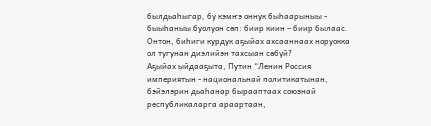былдьаһыгар, бу кэмҥэ оннук быһаарыныы - быыһаныы буолуон сөп: биир киин – биир былаас. Онтон, биһиги курдук аҕыйах ахсааннаах норуокка ол тугунан диэлийэн тахсыан сөбүй?
Аҕыйах ыйдааҕыта, Путин “Ленин Россия империятын - национальнай политикатынан, бэйэлэрин дьаһанар бырааптаах союзнай республикаларга араартаан,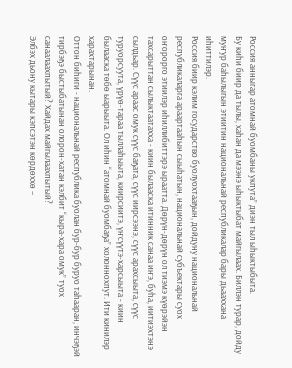Россия анныгар атомнай буомбаны укпута” диэн тыл ыһыктыбыта.
Бу киһи биир да тылы, хаһан да мээнэ ыһыктыбат майгылаах. Биллэн турар, дойду муҥур баһылыгын этиитин национальнай республикалар бары дьааххана иһиттилэр.
Россия биир кэлим государство буолуохтааҕын, дойдуну национальнай республикаларга араартааһын сыыһатын, национальнай субъектары суох оҥорорго этиилэр иһиллибиттэрэ ыраатта. Дөрүн-дөрүн ол тиэмэ күөрэйэн тахсарыттан сылыктаатахха - киин былааска итинник санаа иҥэ, буһа, иитиэхтэнэ сылдьар. Сүүс араас омук сүүс баҕата, сүүс иирсээнэ, сүүс арахсыыта, сүүс туруорсуута, үрүө-тараа тыллаһыыта, киирсиитэ, үҥсүүтэ-харсыыта - киин былааска төбө ыарыыта. Ол иһин “атомнай буомбаҕа” холоннохпут. Ити кинилэр харахтарынан.
Оттон биһиги - национальнай республика буолан бур-бур буруо таһааран, инчэҕэй тирбэҕэ быстыбатынан олорон-хатан кэлбит “кыра-хара омук” туох санаалаахпытый? Хайдах майгылаахпытый?
Элбэх дьону кытары кэпсэтэн көрдөххө –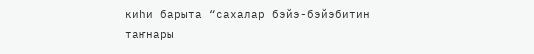киһи барыта “сахалар бэйэ-бэйэбитин таҥнары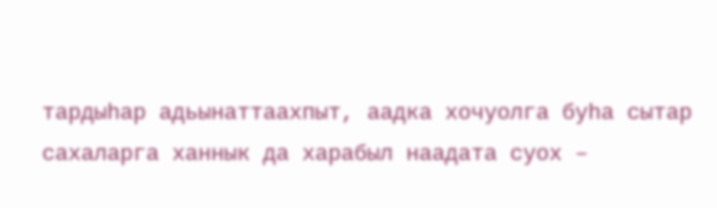тардыһар адьынаттаахпыт, аадка хочуолга буһа сытар сахаларга ханнык да харабыл наадата суох –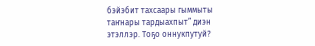бэйэбит тахсаары гыммыты таҥнары тардыахпыт” диэн этэллэр. Тоҕо оннукпутуй?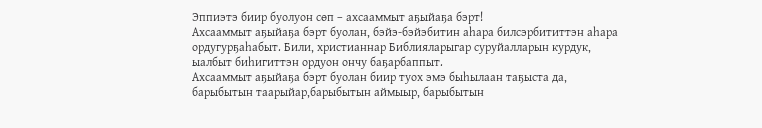Эппиэтэ биир буолуон сөп – ахсааммыт аҕыйаҕа бэрт!
Ахсааммыт аҕыйаҕа бэрт буолан, бэйэ-бэйэбитин аһара билсэрбититтэн аһара ордугурҕаһабыт. Били, христианнар Библияларыгар суруйалларын курдук, ыалбыт биһигиттэн ордуон ончу баҕарбаппыт.
Ахсааммыт аҕыйаҕа бэрт буолан биир туох эмэ быһылаан таҕыста да, барыбытын таарыйар,барыбытын аймыыр, барыбытын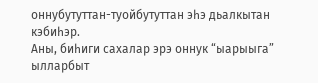оннубутуттан-туойбутуттан эһэ дьалкытан кэбиһэр.
Аны, биһиги сахалар эрэ оннук “ыарыыга” ылларбыт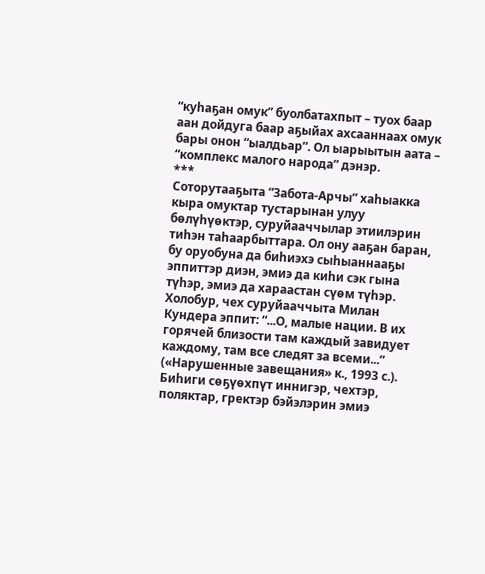“куһаҕан омук” буолбатахпыт – туох баар аан дойдуга баар аҕыйах ахсааннаах омук бары онон “ыалдьар”. Ол ыарыытын аата – “комплекс малого народа” дэнэр.
***
Соторутааҕыта “Забота-Арчы” хаһыакка кыра омуктар тустарынан улуу бөлүһүөктэр, суруйааччылар этиилэрин тиһэн таһаарбыттара. Ол ону ааҕан баран, бу оруобуна да биһиэхэ сыһыаннааҕы эппиттэр диэн, эмиэ да киһи сэк гына түһэр, эмиэ да хараастан сүөм түһэр.
Холобур, чех суруйааччыта Милан Кундера эппит: “...О, малые нации. В их горячей близости там каждый завидует каждому, там все следят за всеми...” («Нарушенные завещания» к., 1993 с.). Биһиги сөҕүөхпүт иннигэр, чехтэр, поляктар, гректэр бэйэлэрин эмиэ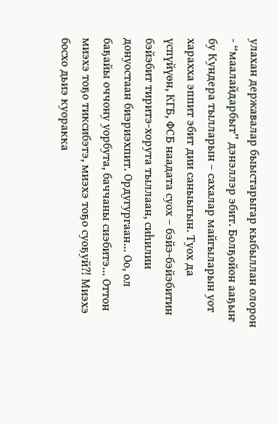улахан державалар быыстарыгар кыбыллан олорон - “маалайдарбыт” дэнэллэр эбит. Болҕойон ааҕыҥ бу Кундера тылларын – сахалар майгыларын уот харахха эппит эбит дии саныыгын. Туох да үспүйүөн, КГБ, ФСБ наадата суох – бэйэ-бэйэбитин бэйэбит тиритэ-хорута тыллаан, сиһилии донуостаан биэриэхпит. Ордугургаан... Оо, ол баҕайы оччону уорбута, баччаны сиэбитэ... Оттон миэхэ тоҕо тиксибэтэ, миэхэ тоҕо суоҕуй?! Миэхэ босхо дьиэ куоракка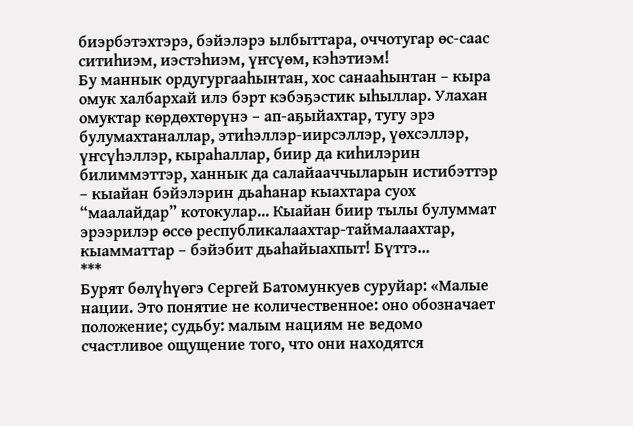биэрбэтэхтэрэ, бэйэлэрэ ылбыттара, оччотугар өс-саас ситиһиэм, иэстэһиэм, үҥсүөм, кэһэтиэм!
Бу маннык ордугургааһынтан, хос санааһынтан – кыра омук халбархай илэ бэрт кэбэҕэстик ыһыллар. Улахан омуктар көрдөхтөрүнэ – ап-аҕыйахтар, тугу эрэ булумахтаналлар, этиһэллэр-иирсэллэр, үөхсэллэр, үҥсүһэллэр, кыраһаллар, биир да киһилэрин билиммэттэр, ханнык да салайааччыларын истибэттэр – кыайан бэйэлэрин дьаһанар кыахтара суох “маалайдар” котокулар... Кыайан биир тылы булуммат эрээрилэр өссө республикалаахтар-таймалаахтар, кыамматтар – бэйэбит дьаһайыахпыт! Бүттэ...
***
Бурят бөлүһүөгэ Сергей Батомункуев суруйар: «Малые нации. Это понятие не количественное: оно обозначает положение; судьбу: малым нациям не ведомо счастливое ощущение того, что они находятся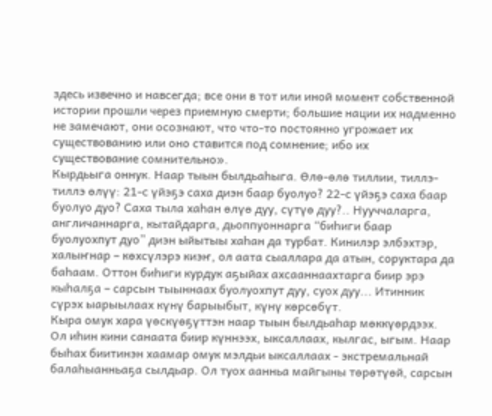здесь извечно и навсегда; все они в тот или иной момент собственной истории прошли через приемную смерти; большие нации их надменно не замечают, они осознают, что что-то постоянно угрожает их существованию или оно ставится под сомнение; ибо их существование сомнительно».
Кырдьыга оннук. Наар тыын былдьаһыга. Өлө-өлө тиллии, тиллэ-тиллэ өлүү: 21-с үйэҕэ саха диэн баар буолуо? 22-с үйэҕэ саха баар буолуо дуо? Саха тыла хаһан өлүө дуу, сүтүө дуу?.. Нууччаларга, англичаннарга, кытайдарга, дьоппуоннарга “биһиги баар буолуохпут дуо” диэн ыйытыы хаһан да турбат. Кинилэр элбэхтэр, халыҥнар – көхсүлэрэ киэҥ, ол аата сыаллара да атын, соруктара да баһаам. Оттон биһиги курдук аҕыйах ахсааннаахтарга биир эрэ кыһалҕа – сарсын тыыннаах буолуохпут дуу, суох дуу... Итинник сүрэх ыарыылаах күнү барыыбыт, күнү көрсөбүт.
Кыра омук хара үөскүөҕүттэн наар тыын былдьаһар мөккүөрдээх. Ол иһин кини санаата биир күннээх, ыксаллаах, кылгас, ыгым. Наар быһах биитинэн хаамар омук мэлдьи ыксаллаах - экстремальнай балаһыанньаҕа сылдьар. Ол туох аанньа майгыны төрөтүөй, сарсын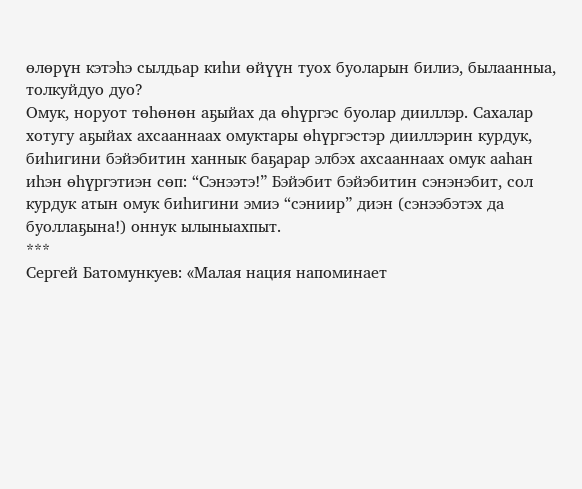өлөрүн кэтэһэ сылдьар киһи өйүүн туох буоларын билиэ, былаанныа, толкуйдуо дуо?
Омук, норуот төһөнөн аҕыйах да өһүргэс буолар дииллэр. Сахалар хотугу аҕыйах ахсааннаах омуктары өһүргэстэр дииллэрин курдук, биһигини бэйэбитин ханнык баҕарар элбэх ахсааннаах омук ааһан иһэн өһүргэтиэн сөп: “Сэнээтэ!” Бэйэбит бэйэбитин сэнэнэбит, сол курдук атын омук биһигини эмиэ “сэниир” диэн (сэнээбэтэх да буоллаҕына!) оннук ылыныахпыт.
***
Сергей Батомункуев: «Малая нация напоминает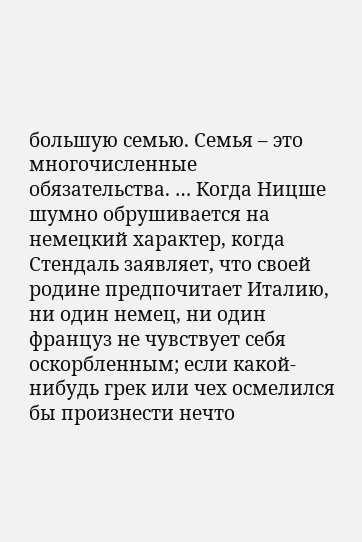большую семью. Семья – это многочисленные обязательства. … Когда Ницше шумно обрушивается на немецкий характер, когда Стендаль заявляет, что своей родине предпочитает Италию, ни один немец, ни один француз не чувствует себя оскорбленным; если какой-нибудь грек или чех осмелился бы произнести нечто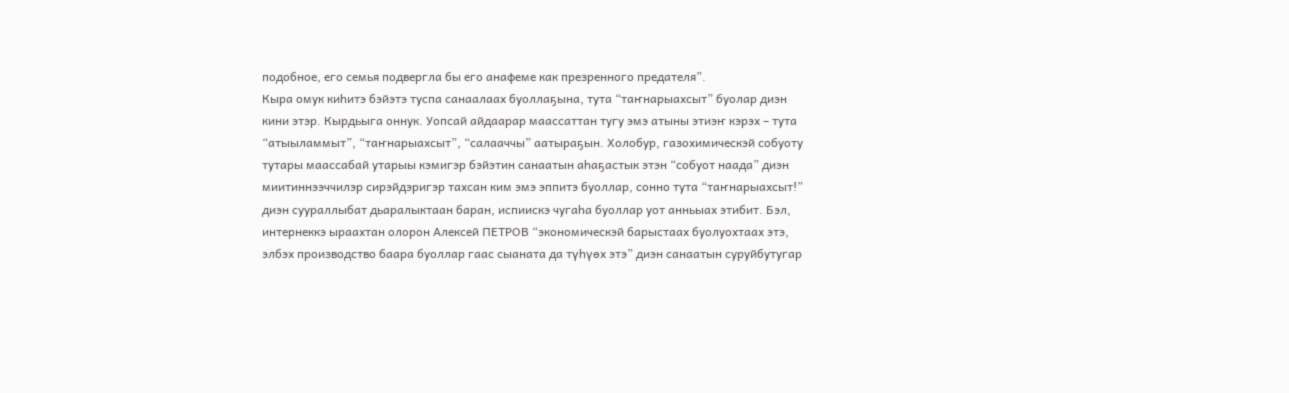подобное, его семья подвергла бы его анафеме как презренного предателя”.
Кыра омук киһитэ бэйэтэ туспа санаалаах буоллаҕына, тута “таҥнарыахсыт” буолар диэн кини этэр. Кырдьыга оннук. Уопсай айдаарар маассаттан тугу эмэ атыны этиэҥ кэрэх – тута “атыыламмыт”, “таҥнарыахсыт”, “салааччы” аатыраҕын. Холобур, газохимическэй собуоту тутары маассабай утарыы кэмигэр бэйэтин санаатын аһаҕастык этэн “собуот наада” диэн миитиннээччилэр сирэйдэригэр тахсан ким эмэ эппитэ буоллар, сонно тута “таҥнарыахсыт!” диэн суураллыбат дьаралыктаан баран, испиискэ чугаһа буоллар уот анньыах этибит. Бэл, интернеккэ ыраахтан олорон Алексей ПЕТРОВ “экономическэй барыстаах буолуохтаах этэ, элбэх производство баара буоллар гаас сыаната да түһүөх этэ” диэн санаатын суруйбутугар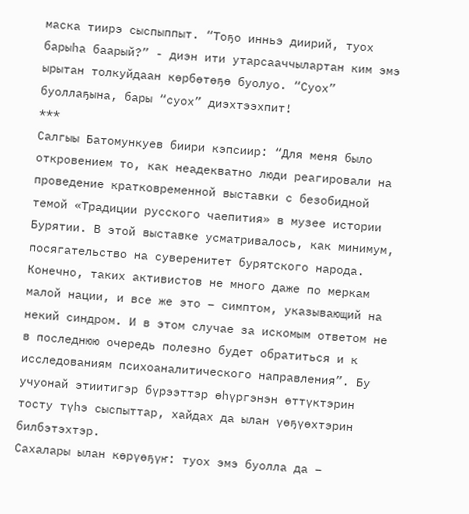маска тиирэ сыспыппыт. “Тоҕо инньэ диирий, туох барыһа баарый?” - диэн ити утарсааччылартан ким эмэ ырытан толкуйдаан көрбөтөҕө буолуо. “Суох” буоллаҕына, бары “суох” диэхтээхпит!
***
Салгыы Батомункуев биири кэпсиир: “Для меня было откровением то, как неадекватно люди реагировали на проведение кратковременной выставки с безобидной темой «Традиции русского чаепития» в музее истории Бурятии. В этой выставке усматривалось, как минимум, посягательство на суверенитет бурятского народа. Конечно, таких активистов не много даже по меркам малой нации, и все же это – симптом, указывающий на некий синдром. И в этом случае за искомым ответом не в последнюю очередь полезно будет обратиться и к исследованиям психоаналитического направления”. Бу учуонай этиитигэр бүрээттэр өһүргэнэн өттүктэрин тосту түһэ сыспыттар, хайдах да ылан үөҕүөхтэрин билбэтэхтэр.
Сахалары ылан көрүөҕүҥ: туох эмэ буолла да –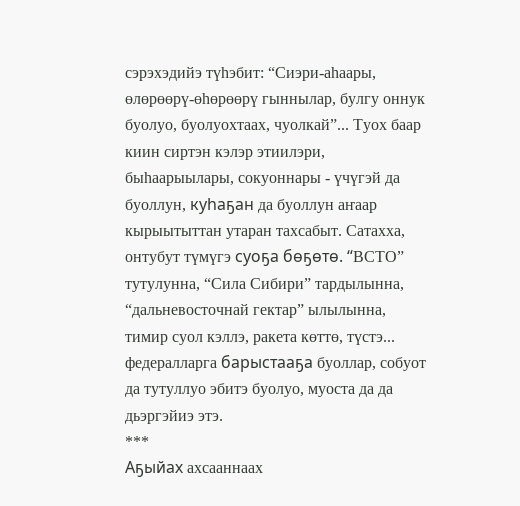сэрэхэдийэ түһэбит: “Сиэри-аһаары, өлөрөөрү-өһөрөөрү гыннылар, булгу оннук буолуо, буолуохтаах, чуолкай”... Туох баар киин сиртэн кэлэр этиилэри, быһаарыылары, сокуоннары - үчүгэй да буоллун, куһаҕан да буоллун аҥаар кырыытыттан утаран тахсабыт. Сатахха, онтубут түмүгэ суоҕа бөҕөтө. “ВСТО” тутулунна, “Сила Сибири” тардылынна, “дальневосточнай гектар” ылылынна, тимир суол кэллэ, ракета көттө, түстэ... федералларга барыстааҕа буоллар, собуот да тутуллуо эбитэ буолуо, муоста да да дьэргэйиэ этэ.
***
Аҕыйах ахсааннаах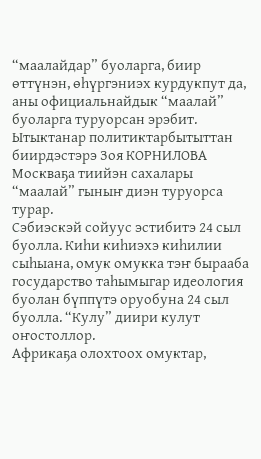“маалайдар” буоларга, биир өттүнэн, өһүргэниэх курдукпут да, аны официальнайдык “маалай” буоларга туруорсан эрэбит. Ытыктанар политиктарбытыттан биирдэстэрэ Зоя КОРНИЛОВА Москваҕа тиийэн сахалары “маалай” гыныҥ диэн туруорса турар.
Сэбиэскэй сойуус эстибитэ 24 сыл буолла. Киһи киһиэхэ киһилии сыһыана, омук омукка тэҥ бырааба государство таһымыгар идеология буолан бүппүтэ оруобуна 24 сыл буолла. “Кулу” диири кулут оҥостоллор.
Африкаҕа олохтоох омуктар,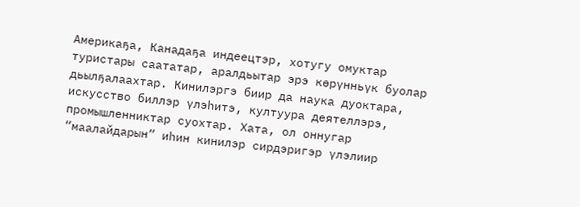Америкаҕа, Канадаҕа индеецтэр, хотугу омуктар туристары саататар, аралдьытар эрэ көрүнньүк буолар дьылҕалаахтар. Кинилэргэ биир да наука дуоктара, искусство биллэр үлэһитэ, култуура деятеллэрэ, промышленниктар суохтар. Хата, ол оннугар “маалайдарын” иһин кинилэр сирдэригэр үлэлиир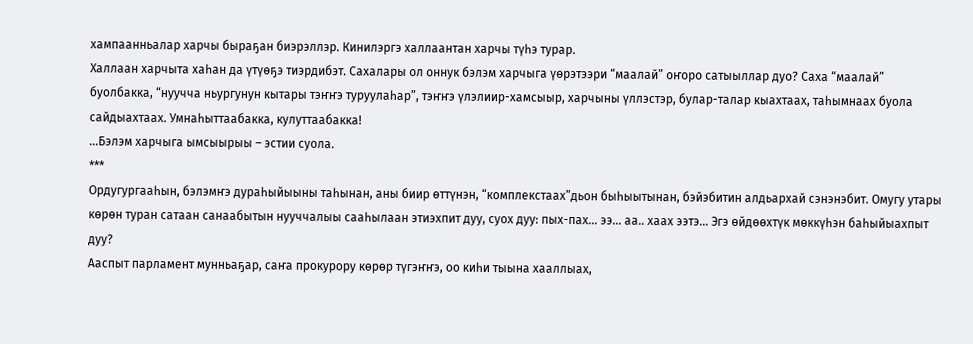хампаанньалар харчы быраҕан биэрэллэр. Кинилэргэ халлаантан харчы түһэ турар.
Халлаан харчыта хаһан да үтүөҕэ тиэрдибэт. Сахалары ол оннук бэлэм харчыга үөрэтээри “маалай” оҥоро сатыыллар дуо? Саха “маалай” буолбакка, “нуучча ньургунун кытары тэҥҥэ туруулаһар”, тэҥҥэ үлэлиир-хамсыыр, харчыны үллэстэр, булар-талар кыахтаах, таһымнаах буола сайдыахтаах. Умнаһыттаабакка, кулуттаабакка!
...Бэлэм харчыга ымсыырыы – эстии суола.
***
Ордугургааһын, бэлэмҥэ дураһыйыыны таһынан, аны биир өттүнэн, “комплекстаах”дьон быһыытынан, бэйэбитин алдьархай сэнэнэбит. Омугу утары көрөн туран сатаан санаабытын нууччалыы сааһылаан этиэхпит дуу, суох дуу: пых-пах... ээ... аа.. хаах ээтэ... Эгэ өйдөөхтүк мөккүһэн баһыйыахпыт дуу?
Ааспыт парламент мунньаҕар, саҥа прокурору көрөр түгэҥҥэ, оо киһи тыына хааллыах,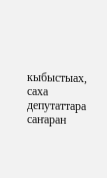кыбыстыах, саха депутаттара саҥаран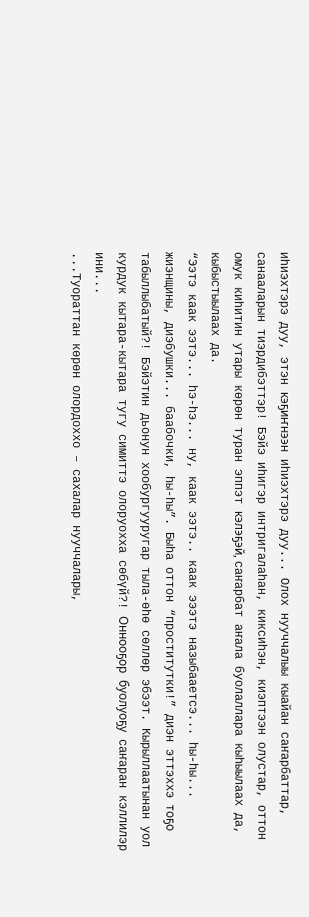иһиэхтэрэ дуу, этэн кэҕиҥнээн иһиэхтэрэ дуу... Олох нууччалыы кыайан саҥарбаттар, санааларын тиэрдибэттэр! Бэйэ иһигэр интригалаһан, киксиһэн, киэптээн олустар, оттон омук киһитин утары көрөн туран эппэт кэлэҕэй, саҥарбат аҥала буолаллара кыһыылаах да, кыбыстыылаах да.
“Ээтэ каак ээтэ... һэ-һэ... ну, каак ээтэ.. каак эээтэ назыбааетсэ... һы-һы... жиэнщины, диэбушки... баабочки, һы-һы”. Быһа оттон “проститутки!” диэн эттэххэ тоҕо табыллыбатый?! Бэйэтин дьонун хообургууругар тыла-өһө сөллөр эбээт. Кырыллаатынан уол курдук кытара-кытара тугу симиттэ олоруохха сөбүй?! Оннооҕор буолуоҕу саҥаран кэллилэр ини...
...Туораттан көрөн олордоххо – сахалар нууччалары,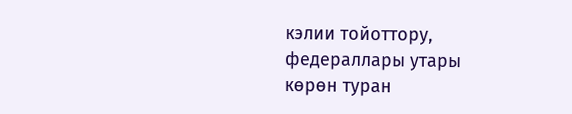кэлии тойоттору, федераллары утары көрөн туран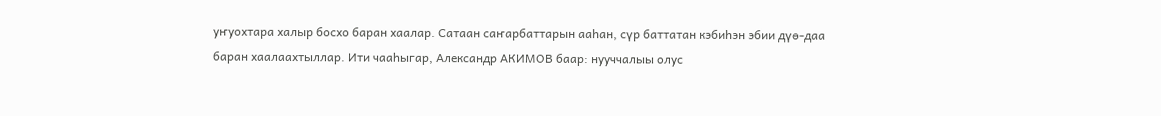уҥуохтара халыр босхо баран хаалар. Сатаан саҥарбаттарын ааһан, сүр баттатан кэбиһэн эбии дүө-даа баран хаалаахтыллар. Ити чааһыгар, Александр АКИМОВ баар: нууччалыы олус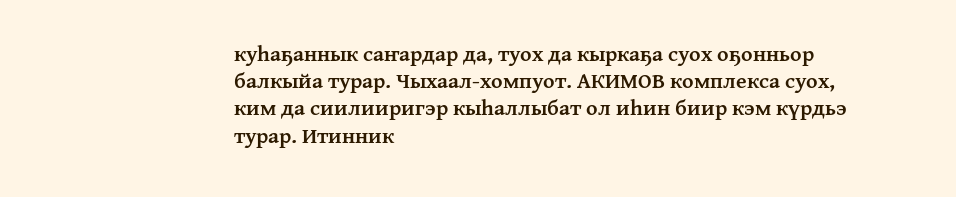куһаҕаннык саҥардар да, туох да кыркаҕа суох оҕонньор балкыйа турар. Чыхаал-хомпуот. АКИМОВ комплекса суох, ким да сиилииригэр кыһаллыбат ол иһин биир кэм күрдьэ турар. Итинник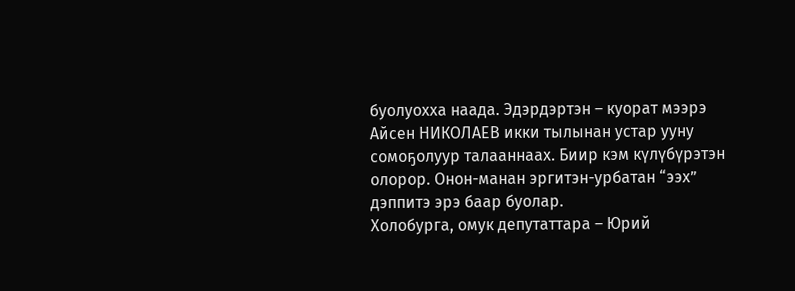буолуохха наада. Эдэрдэртэн – куорат мээрэ Айсен НИКОЛАЕВ икки тылынан устар ууну сомоҕолуур талааннаах. Биир кэм күлүбүрэтэн олорор. Онон-манан эргитэн-урбатан “ээх” дэппитэ эрэ баар буолар.
Холобурга, омук депутаттара – Юрий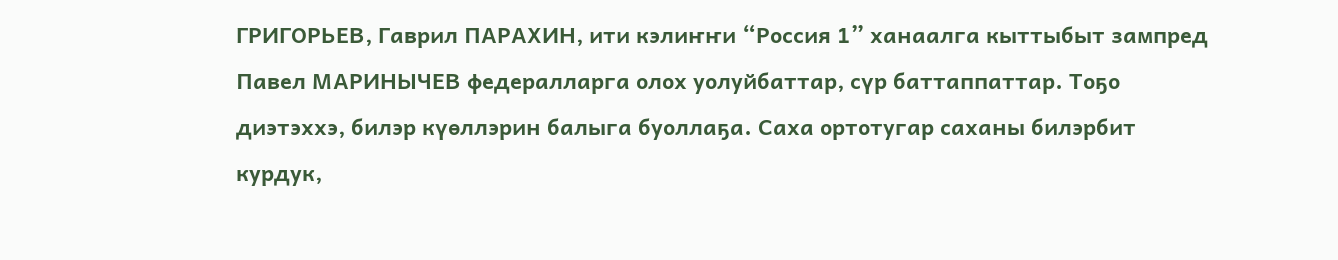ГРИГОРЬЕВ, Гаврил ПАРАХИН, ити кэлиҥҥи “Россия 1” ханаалга кыттыбыт зампред Павел МАРИНЫЧЕВ федералларга олох уолуйбаттар, сүр баттаппаттар. Тоҕо диэтэххэ, билэр күөллэрин балыга буоллаҕа. Саха ортотугар саханы билэрбит курдук,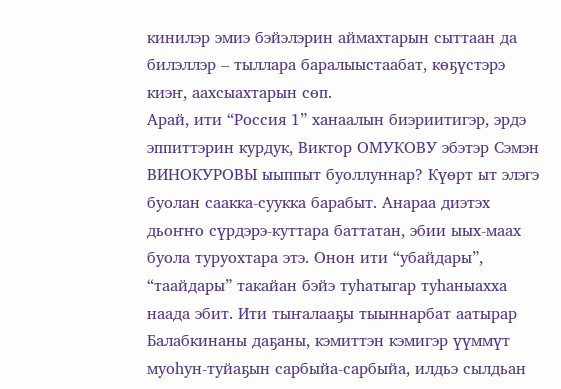кинилэр эмиэ бэйэлэрин аймахтарын сыттаан да билэллэр – тыллара баралыыстаабат, көҕүстэрэ киэҥ, аахсыахтарын сөп.
Арай, ити “Россия 1” ханаалын биэриитигэр, эрдэ эппиттэрин курдук, Виктор ОМУКОВУ эбэтэр Сэмэн ВИНОКУРОВЫ ыыппыт буоллуннар? Күөрт ыт элэгэ буолан саакка-суукка барабыт. Анараа диэтэх дьоҥҥо сүрдэрэ-куттара баттатан, эбии ыых-маах буола туруохтара этэ. Онон ити “убайдары”, “таайдары” такайан бэйэ туһатыгар туһаныахха наада эбит. Ити тыҥалааҕы тыыннарбат аатырар Балабкинаны даҕаны, кэмиттэн кэмигэр үүммүт муоһун-туйаҕын сарбыйа-сарбыйа, илдьэ сылдьан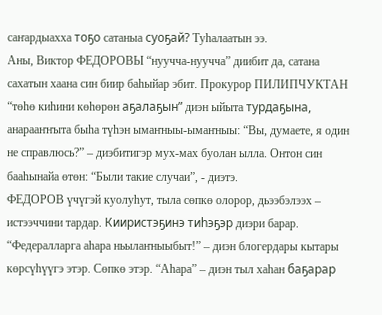саҥардыахха тоҕо сатаныа суоҕай? Туһалаатын ээ.
Аны, Виктор ФЕДОРОВЫ “нуучча-нуучча” диибит да, сатана сахатын хаана син биир баһыйар эбит. Прокурор ПИЛИПЧУКТАН “төһө киһини көһөрөн аҕалаҕын” диэн ыйыта турдаҕына, анарааҥҥыта быһа түһэн ымаҥныы-ымаҥныы: “Вы, думаете, я один не справлюсь?” – диэбитигэр мух-мах буолан ылла. Онтон син бааһынайа өтөн: “Были такие случаи”, - диэтэ.
ФЕДОРОВ үчүгэй куолуһут, тыла сөпкө олорор, дьээбэлээх – истээччини тардар. Кииристэҕинэ тиһэҕэр диэри барар. “Федералларга аһара ньылаҥныыбыт!” – диэн блогердары кытары көрсүһүүгэ этэр. Сөпкө этэр. “Аһара” – диэн тыл хаһан баҕарар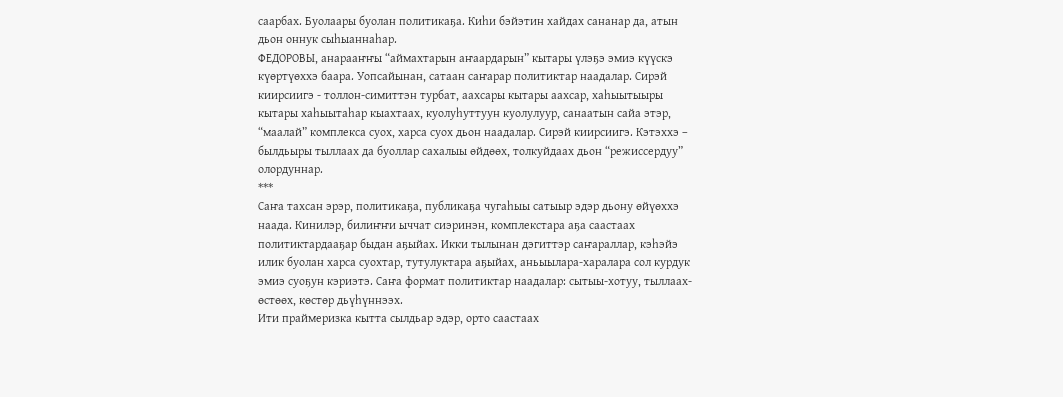саарбах. Буолаары буолан политикаҕа. Киһи бэйэтин хайдах сананар да, атын дьон оннук сыһыаннаһар.
ФЕДОРОВЫ, анарааҥҥы “аймахтарын аҥаардарын” кытары үлэҕэ эмиэ күүскэ күөртүөххэ баара. Уопсайынан, сатаан саҥарар политиктар наадалар. Сирэй киирсиигэ - толлон-симиттэн турбат, аахсары кытары аахсар, хаһыытыыры кытары хаһыытаһар кыахтаах, куолуһуттуун куолулуур, санаатын сайа этэр, “маалай” комплекса суох, харса суох дьон наадалар. Сирэй киирсиигэ. Кэтэххэ – былдьыры тыллаах да буоллар сахалыы өйдөөх, толкуйдаах дьон “режиссердуу” олордуннар.
***
Саҥа тахсан эрэр, политикаҕа, публикаҕа чугаһыы сатыыр эдэр дьону өйүөххэ наада. Кинилэр, билиҥҥи ыччат сиэринэн, комплекстара аҕа саастаах политиктардааҕар быдан аҕыйах. Икки тылынан дэгиттэр саҥараллар, кэһэйэ илик буолан харса суохтар, тутулуктара аҕыйах, аньыылара-харалара сол курдук эмиэ суоҕун кэриэтэ. Саҥа формат политиктар наадалар: сытыы-хотуу, тыллаах-өстөөх, көстөр дьүһүннээх.
Ити праймеризка кытта сылдьар эдэр, орто саастаах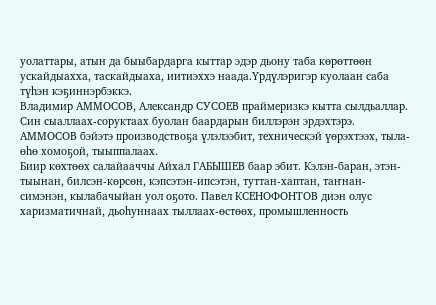уолаттары, атын да быыбардарга кыттар эдэр дьону таба көрөттөөн ускайдыахха, таскайдыаха, иитиэххэ наада.Үрдүлэригэр куолаан саба түһэн кэҕиннэрбэккэ.
Владимир АММОСОВ, Александр СУСОЕВ праймеризкэ кытта сылдьаллар. Син сыаллаах-соруктаах буолан баардарын биллэрэн эрдэхтэрэ. АММОСОВ бэйэтэ производствоҕа үлэлээбит, техническэй үөрэхтээх, тыла-өһө хомоҕой, тыыппалаах.
Биир көхтөөх салайааччы Айхал ГАБЫШЕВ баар эбит. Кэлэн-баран, этэн-тыынан, билсэн-көрсөн, кэпсэтэн-ипсэтэн, туттан-хаптан, таҥнан-симэнэн, кылабачыйан уол оҕото. Павел КСЕНОФОНТОВ диэн олус харизматичнай, дьоһуннаах тыллаах-өстөөх, промышленность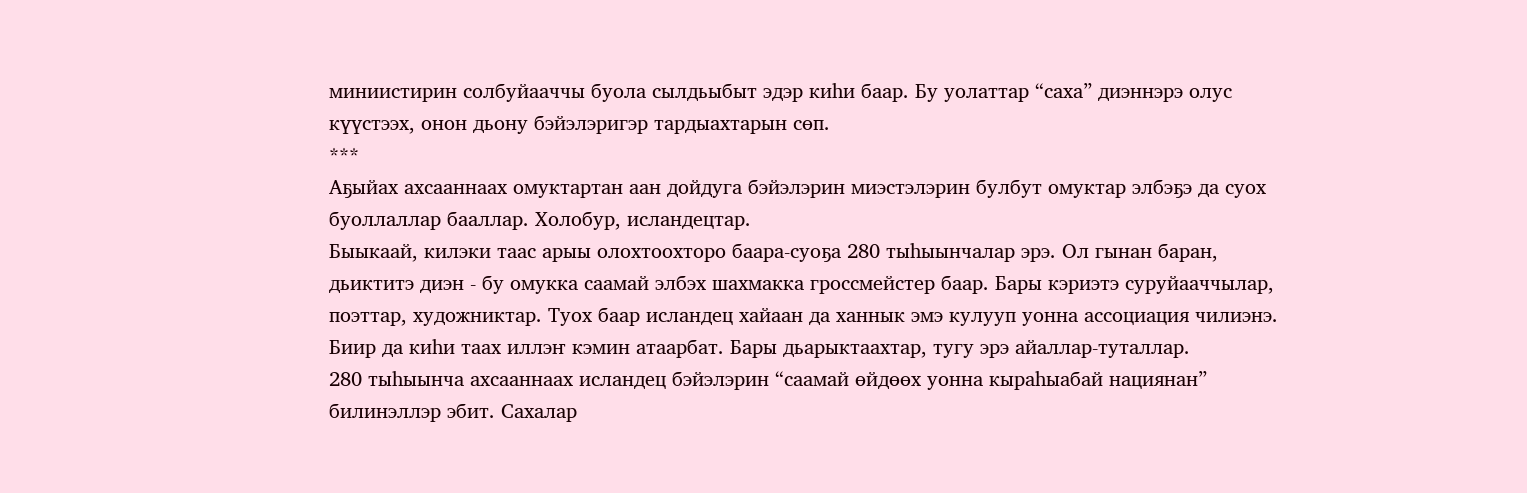миниистирин солбуйааччы буола сылдьыбыт эдэр киһи баар. Бу уолаттар “саха” диэннэрэ олус күүстээх, онон дьону бэйэлэригэр тардыахтарын сөп.
***
Аҕыйах ахсааннаах омуктартан аан дойдуга бэйэлэрин миэстэлэрин булбут омуктар элбэҕэ да суох буоллаллар бааллар. Холобур, исландецтар.
Быыкаай, килэки таас арыы олохтоохторо баара-суоҕа 280 тыһыынчалар эрэ. Ол гынан баран, дьиктитэ диэн - бу омукка саамай элбэх шахмакка гроссмейстер баар. Бары кэриэтэ суруйааччылар, поэттар, художниктар. Туох баар исландец хайаан да ханнык эмэ кулууп уонна ассоциация чилиэнэ. Биир да киһи таах иллэҥ кэмин атаарбат. Бары дьарыктаахтар, тугу эрэ айаллар-туталлар.
280 тыһыынча ахсааннаах исландец бэйэлэрин “саамай өйдөөх уонна кыраһыабай нациянан” билинэллэр эбит. Сахалар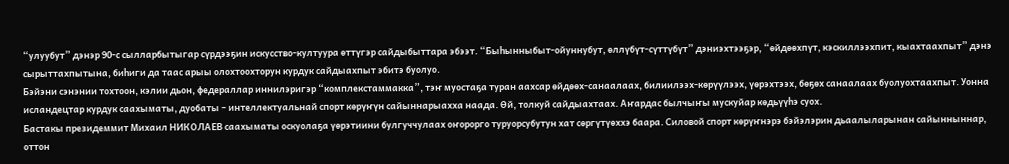“улуубут” дэнэр 90-с сылларбытыгар сүрдээҕин искусство-култуура өттүгэр сайдыбыттара эбээт. “Быһынныбыт-ойуннубут, өллүбүт-сүттүбүт” дэниэхтээҕэр, “өйдөөхпүт, кэскиллээхпит, кыахтаахпыт” дэнэ сырыттахпытына, биһиги да таас арыы олохтоохторун курдук сайдыахпыт эбитэ буолуо.
Бэйэни сэнэнии тохтоон, кэлии дьон, федераллар иннилэригэр “комплекстаммакка”, тэҥ муостаҕа туран аахсар өйдөөх-санаалаах, билиилээх-көрүүлээх, үөрэхтээх, бөҕөх санаалаах буолуохтаахпыт. Уонна исландецтар курдук саахыматы, дуобаты – интеллектуальнай спорт көрүҥүн сайыннарыахха наада. Өй, толкуй сайдыахтаах. Аҥардас былчыҥы мускуйар көдьүүһэ суох.
Бастакы президеммит Михаил НИКОЛАЕВ саахыматы оскуолаҕа үөрэтиини булгуччулаах оҥорорго туруорсубутун хат сөргүтүөххэ баара. Силовой спорт көрүҥнэрэ бэйэлэрин дьаалыларынан сайынныннар, оттон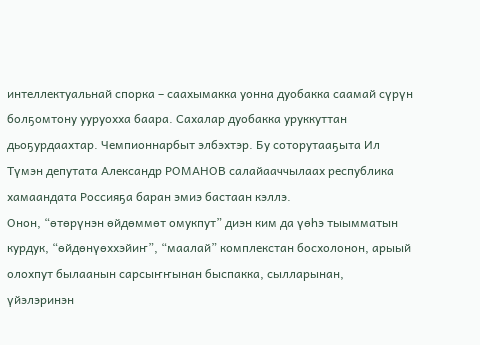интеллектуальнай спорка – саахымакка уонна дуобакка саамай сүрүн болҕомтону ууруохха баара. Сахалар дуобакка уруккуттан дьоҕурдаахтар. Чемпионнарбыт элбэхтэр. Бу соторутааҕыта Ил Түмэн депутата Александр РОМАНОВ салайааччылаах республика хамаандата Россияҕа баран эмиэ бастаан кэллэ.
Онон, “өтөрүнэн өйдөммөт омукпут” диэн ким да үөһэ тыымматын курдук, “өйдөнүөххэйиҥ”, “маалай” комплекстан босхолонон, арыый олохпут былаанын сарсыҥҥынан быспакка, сылларынан, үйэлэринэн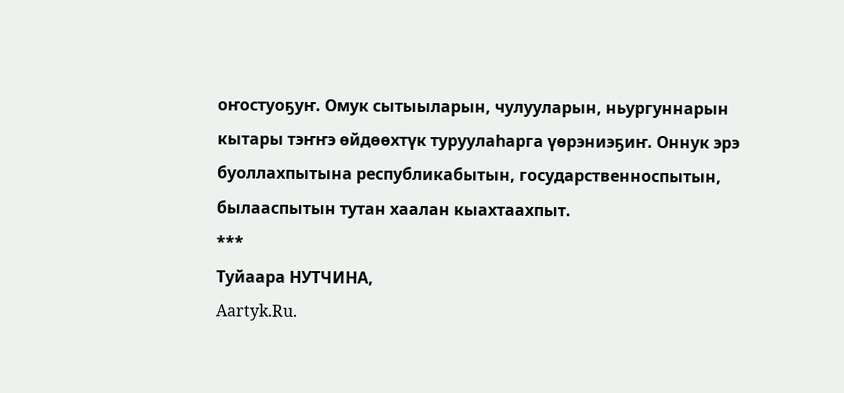оҥостуоҕуҥ. Омук сытыыларын, чулууларын, ньургуннарын кытары тэҥҥэ өйдөөхтүк туруулаһарга үөрэниэҕиҥ. Оннук эрэ буоллахпытына республикабытын, государственноспытын, былааспытын тутан хаалан кыахтаахпыт.
***
Туйаара НУТЧИНА,
Aartyk.Ru.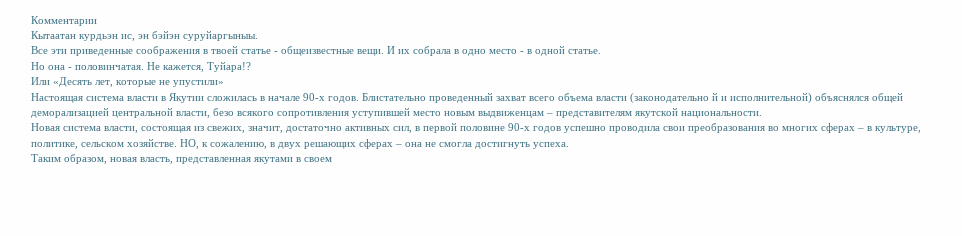Комментарии
Кытаатан курдьэн ис, эн бэйэн суруйаргыныы.
Все эти приведенные соображения в твоей статье - общеизвестные вещи. И их собрала в одно место - в одной статье.
Но она - половинчатая. Не кажется, Туйара!?
Или «Десять лет, которые не упустили»
Настоящая система власти в Якутии сложилась в начале 90-х годов. Блистательно проведенный захват всего объема власти (законодательно й и исполнительной) объяснялся общей деморализацией центральной власти, безо всякого сопротивления уступившей место новым выдвиженцам – представителям якутской национальности.
Новая система власти, состоящая из свежих, значит, достаточно активных сил, в первой половине 90-х годов успешно проводила свои преобразования во многих сферах – в культуре, политике, сельском хозяйстве. НО, к сожалению, в двух решающих сферах – она не смогла достигнуть успеха.
Таким образом, новая власть, представленная якутами в своем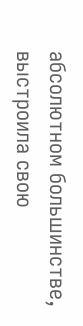абсолютном большинстве, выстроила свою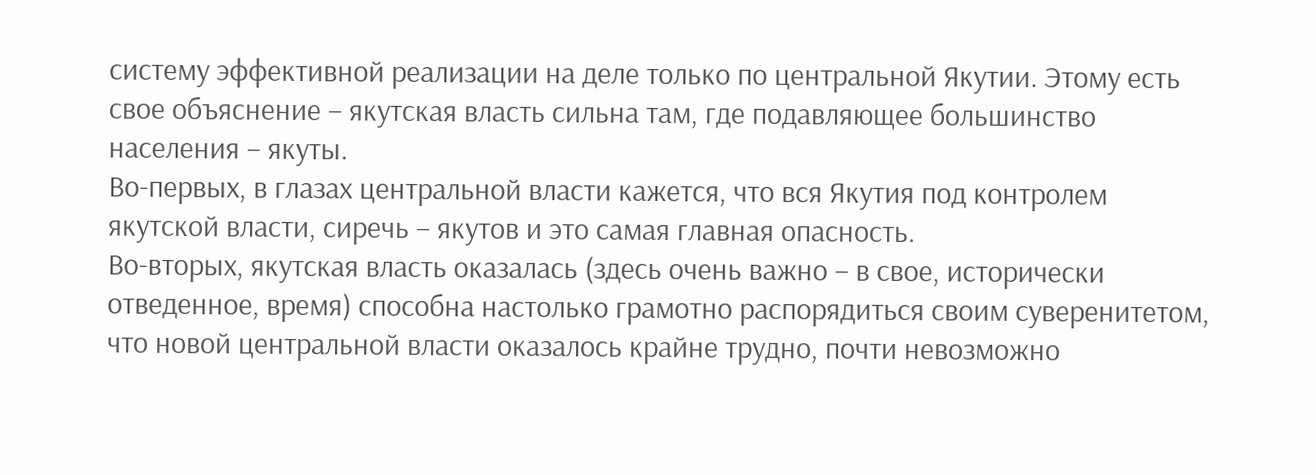систему эффективной реализации на деле только по центральной Якутии. Этому есть свое объяснение – якутская власть сильна там, где подавляющее большинство населения – якуты.
Во-первых, в глазах центральной власти кажется, что вся Якутия под контролем якутской власти, сиречь – якутов и это самая главная опасность.
Во-вторых, якутская власть оказалась (здесь очень важно – в свое, исторически отведенное, время) способна настолько грамотно распорядиться своим суверенитетом, что новой центральной власти оказалось крайне трудно, почти невозможно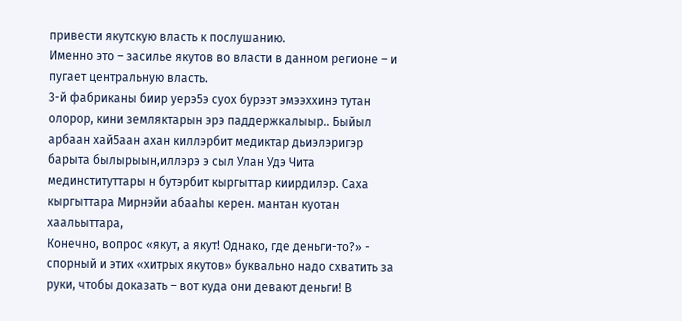привести якутскую власть к послушанию.
Именно это – засилье якутов во власти в данном регионе – и пугает центральную власть.
3-й фабриканы биир уерэ5э суох бурээт эмээххинэ тутан олорор, кини земляктарын эрэ паддержкалыыр.. Быйыл арбаан хай5аан ахан киллэрбит медиктар дьиэлэригэр барыта былырыын,иллэрэ э сыл Улан Удэ Чита мединституттары н бутэрбит кыргыттар киирдилэр. Саха кыргыттара Мирнэйи абааhы керен. мантан куотан хаальыттара,
Конечно, вопрос «якут, а якут! Однако, где деньги-то?» - спорный и этих «хитрых якутов» буквально надо схватить за руки, чтобы доказать – вот куда они девают деньги! В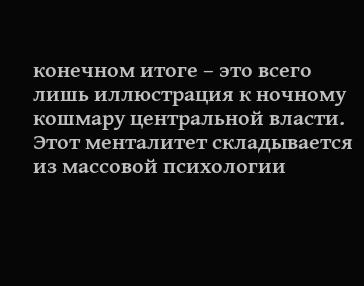конечном итоге – это всего лишь иллюстрация к ночному кошмару центральной власти.
Этот менталитет складывается из массовой психологии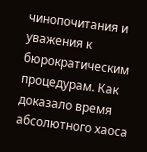чинопочитания и уважения к бюрократическим процедурам. Как доказало время абсолютного хаоса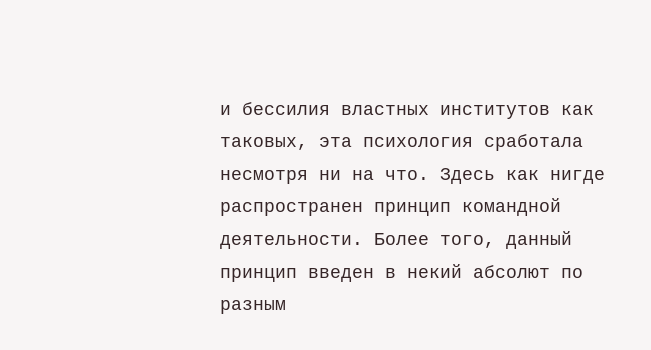и бессилия властных институтов как таковых, эта психология сработала несмотря ни на что. Здесь как нигде распространен принцип командной деятельности. Более того, данный принцип введен в некий абсолют по разным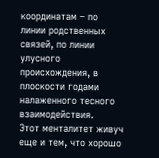координатам – по линии родственных связей, по линии улусного происхождения, в плоскости годами налаженного тесного взаимодействия.
Этот менталитет живуч еще и тем, что хорошо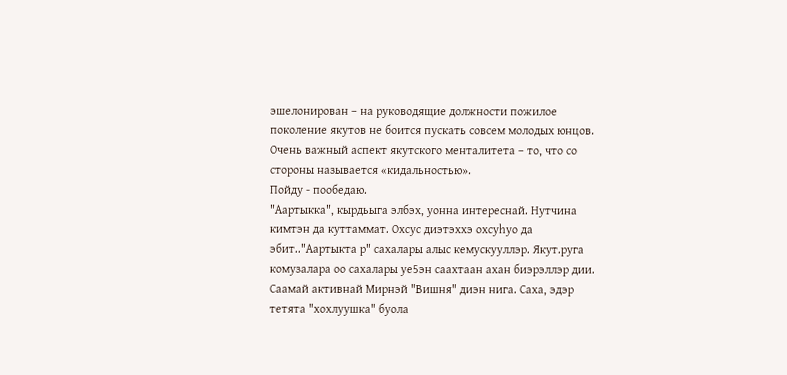эшелонирован – на руководящие должности пожилое поколение якутов не боится пускать совсем молодых юнцов.
Очень важный аспект якутского менталитета – то, что со стороны называется «кидальностью».
Пойду - пообедаю.
"Аартыкка", кырдьыга элбэх, уонна интереснай. Нутчина кимтэн да куттаммат. Охсус диэтэххэ охсуhуо да эбит.."Аартыкта р" сахалары алыс кемyскyyллэр. Якут.руга комузалара оо сахалары yе5эн саахтаан ахан биэрэллэр дии. Саамай активнай Мирнэй "Вишня" диэн нига. Саха, эдэр тетята "хохлуушка" буола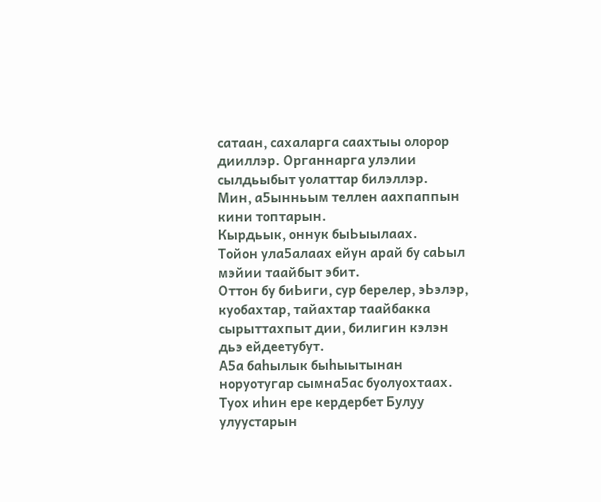сатаан, сахаларга саахтыы олорор дииллэр. Органнарга yлэлии сылдьыбыт уолаттар билэллэр.
Мин, а5ынньым теллен аахпаппын кини топтарын.
Кырдьык, оннук быЬыылаах.
Тойон ула5алаах ейун арай бу саЬыл мэйии таайбыт эбит.
Оттон бу биЬиги, сур берелер, эЬэлэр, куобахтар, тайахтар таайбакка сырыттахпыт дии, билигин кэлэн дьэ ейдеетубут.
А5а баhылык быhыытынан норуотугар сымна5ас буолуохтаах. Туох иhин ере кердербет Бyлyy улуустарын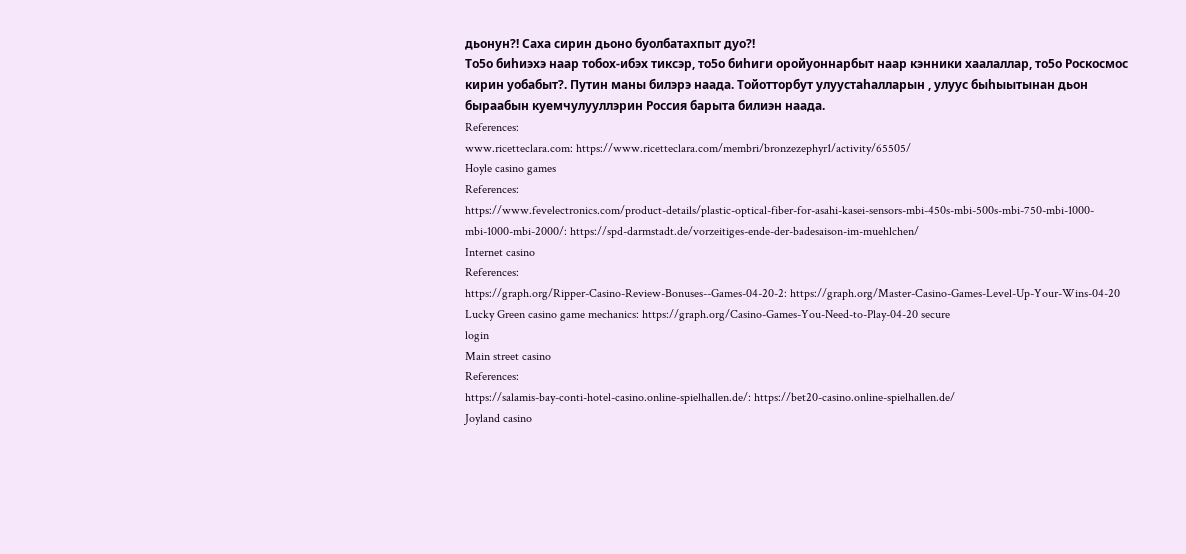дьонун?! Саха сирин дьоно буолбатахпыт дуо?!
То5о биhиэхэ наар тобох-ибэх тиксэр, то5о биhиги оройуоннарбыт наар кэнники хаалаллар, то5о Роскосмос кирин уобабыт?. Путин маны билэрэ наада. Тойотторбут улуустаhалларын , улуус быhыытынан дьон быраабын кyемчyлyyллэрин Россия барыта билиэн наада.
References:
www.ricetteclara.com: https://www.ricetteclara.com/membri/bronzezephyr1/activity/65505/
Hoyle casino games
References:
https://www.fevelectronics.com/product-details/plastic-optical-fiber-for-asahi-kasei-sensors-mbi-450s-mbi-500s-mbi-750-mbi-1000-mbi-1000-mbi-2000/: https://spd-darmstadt.de/vorzeitiges-ende-der-badesaison-im-muehlchen/
Internet casino
References:
https://graph.org/Ripper-Casino-Review-Bonuses--Games-04-20-2: https://graph.org/Master-Casino-Games-Level-Up-Your-Wins-04-20
Lucky Green casino game mechanics: https://graph.org/Casino-Games-You-Need-to-Play-04-20 secure
login
Main street casino
References:
https://salamis-bay-conti-hotel-casino.online-spielhallen.de/: https://bet20-casino.online-spielhallen.de/
Joyland casino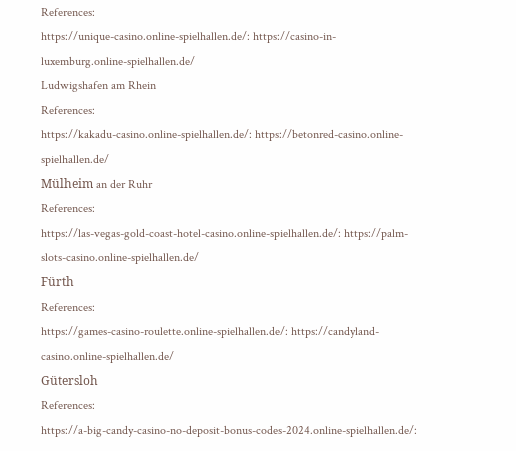References:
https://unique-casino.online-spielhallen.de/: https://casino-in-luxemburg.online-spielhallen.de/
Ludwigshafen am Rhein
References:
https://kakadu-casino.online-spielhallen.de/: https://betonred-casino.online-spielhallen.de/
Mülheim an der Ruhr
References:
https://las-vegas-gold-coast-hotel-casino.online-spielhallen.de/: https://palm-slots-casino.online-spielhallen.de/
Fürth
References:
https://games-casino-roulette.online-spielhallen.de/: https://candyland-casino.online-spielhallen.de/
Gütersloh
References:
https://a-big-candy-casino-no-deposit-bonus-codes-2024.online-spielhallen.de/: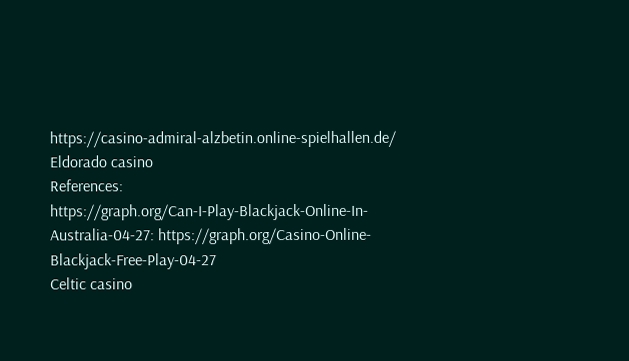https://casino-admiral-alzbetin.online-spielhallen.de/
Eldorado casino
References:
https://graph.org/Can-I-Play-Blackjack-Online-In-Australia-04-27: https://graph.org/Casino-Online-Blackjack-Free-Play-04-27
Celtic casino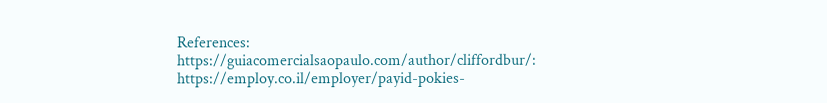References:
https://guiacomercialsaopaulo.com/author/cliffordbur/: https://employ.co.il/employer/payid-pokies-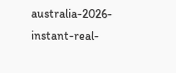australia-2026-instant-real-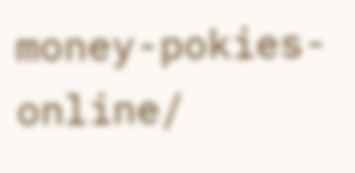money-pokies-online/